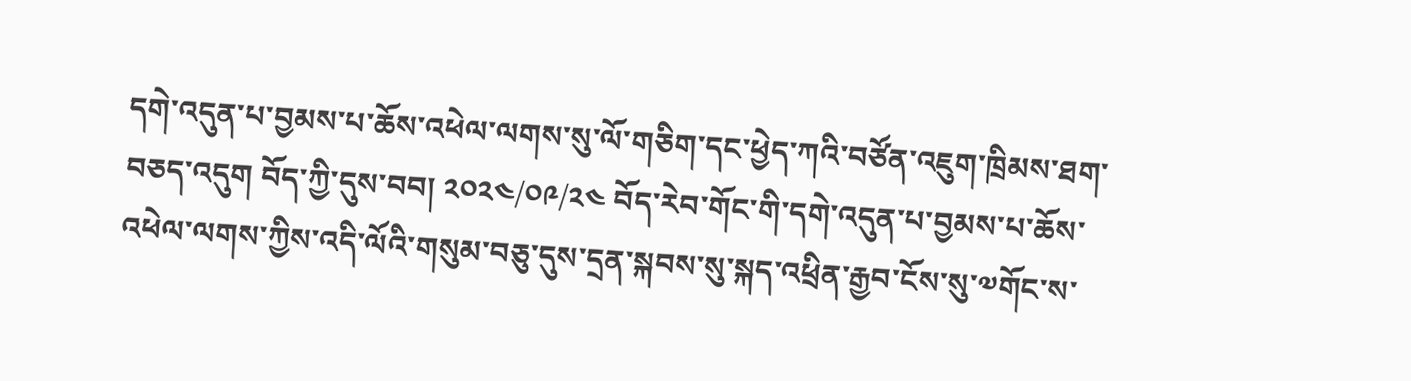དགེ་འདུན་པ་བྱམས་པ་ཆོས་འཕེལ་ལགས་སུ་ལོ་གཅིག་དང་ཕྱེད་ཀའི་བཙོན་འཇུག་ཁྲིམས་ཐག་བཅད་འདུག བོད་ཀྱི་དུས་བབ། ༢༠༢༤/༠༩/༢༤ བོད་རེབ་གོང་གི་དགེ་འདུན་པ་བྱམས་པ་ཆོས་འཕེལ་ལགས་ཀྱིས་འདི་ལོའི་གསུམ་བཅུ་དུས་དྲན་སྐབས་སུ་སྐད་འཕྲིན་རྒྱབ་ངོས་སུ་༧གོང་ས་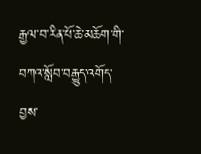རྒྱལ་བ་རིན་པོ་ཆེ་མཆོག་གི་བཀའ་སློབ་བརྒྱུད་འགོད་བྱས་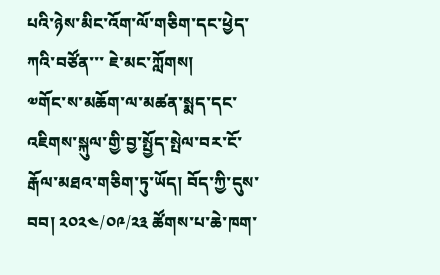པའི་ཉེས་མིང་འོག་ལོ་གཅིག་དང་ཕྱེད་ཀའི་བཙོན་་་ ཇེ་མང་ཀློགས།
༧གོང་ས་མཆོག་ལ་མཚན་སྨད་དང་འཇིགས་སྐུལ་གྱི་བྱ་སྤྱོད་སྤེལ་བར་ངོ་རྒོལ་མཐའ་གཅིག་ཏུ་ཡོད། བོད་ཀྱི་དུས་བབ། ༢༠༢༤/༠༩/༢༣ ཚོགས་པ་ཆེ་ཁག་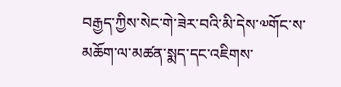བརྒྱད་ཀྱིས་སེང་གེ་ཟེར་བའི་མི་དེས་༧གོང་ས་མཆོག་ལ་མཚན་སྨད་དང་འཇིགས་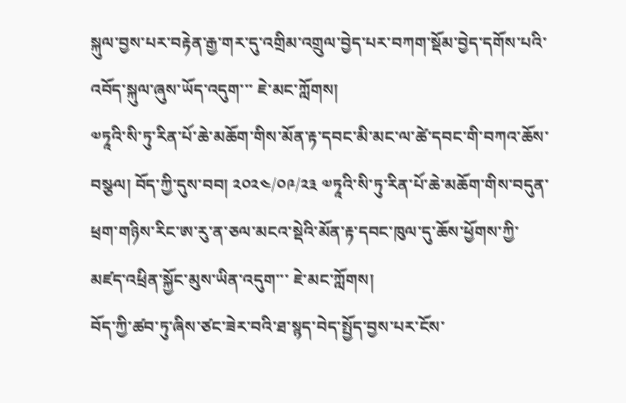སྐུལ་བྱས་པར་བརྟེན་རྒྱ་གར་དུ་འགྲིམ་འགྲུལ་བྱེད་པར་བཀག་སྡོམ་བྱེད་དགོས་པའི་འབོད་སྐུལ་ཞུས་ཡོད་འདུག་་་ ཇེ་མང་ཀློགས།
༧ཏཱའི་སི་ཏུ་རིན་པོ་ཆེ་མཆོག་གིས་མོན་རྟ་དབང་མི་མང་ལ་ཚེ་དབང་གི་བཀའ་ཆོས་བསྩལ། བོད་ཀྱི་དུས་བབ། ༢༠༢༤/༠༩/༢༣ ༧ཏཱའི་སི་ཏུ་རིན་པོ་ཆེ་མཆོག་གིས་བདུན་ཕྲག་གཉིས་རིང་ཨ་རུ་ན་ཅལ་མངའ་སྡེའི་མོན་རྟ་དབང་ཁུལ་དུ་ཆོས་ཕྱོགས་ཀྱི་མཛད་འཕྲིན་སྐྱོང་མུས་ཡིན་འདུག་་་ ཇེ་མང་ཀློགས།
བོད་ཀྱི་ཚབ་ཏུ་ཞིས་ཙང་ཟེར་བའི་ཐ་སྙད་བེད་སྤྱོད་བྱས་པར་ངོས་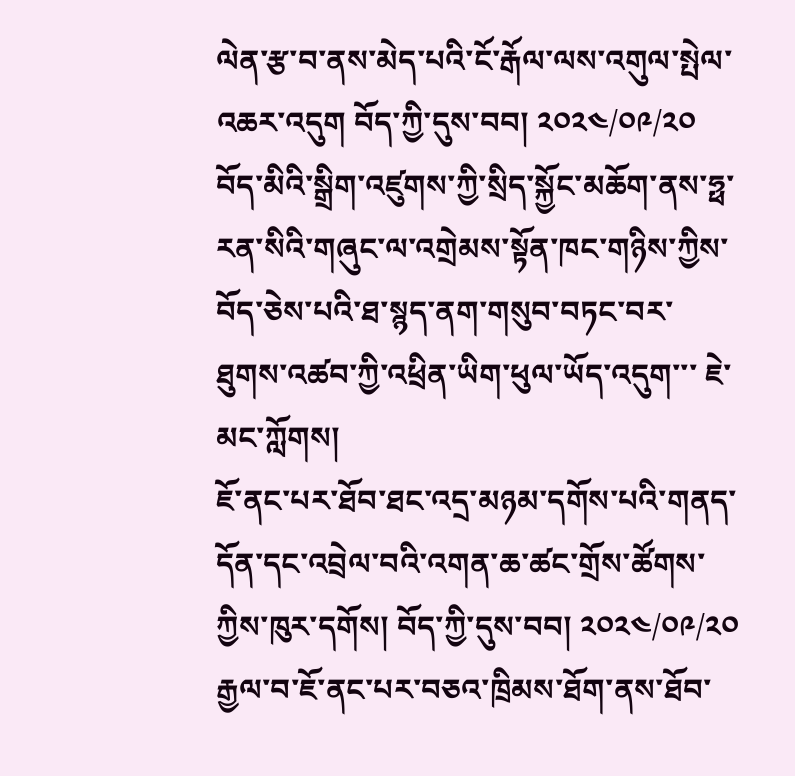ལེན་རྩ་བ་ནས་མེད་པའི་ངོ་རྒོལ་ལས་འགུལ་སྤེལ་འཆར་འདུག བོད་ཀྱི་དུས་བབ། ༢༠༢༤/༠༩/༢༠ བོད་མིའི་སྒྲིག་འཛུགས་ཀྱི་སྲིད་སྐྱོང་མཆོག་ནས་ཧྥ་རན་སིའི་གཞུང་ལ་འགྲེམས་སྟོན་ཁང་གཉིས་ཀྱིས་བོད་ཅེས་པའི་ཐ་སྙད་ནག་གསུབ་བཏང་བར་ཐུགས་འཚབ་ཀྱི་འཕྲིན་ཡིག་ཕུལ་ཡོད་འདུག་་་ ཇེ་མང་ཀློགས།
ཇོ་ནང་པར་ཐོབ་ཐང་འདྲ་མཉམ་དགོས་པའི་གནད་དོན་དང་འབྲེལ་བའི་འགན་ཆ་ཚང་གྲོས་ཚོགས་ཀྱིས་ཁུར་དགོས། བོད་ཀྱི་དུས་བབ། ༢༠༢༤/༠༩/༢༠ རྒྱལ་བ་ཇོ་ནང་པར་བཅའ་ཁྲིམས་ཐོག་ནས་ཐོབ་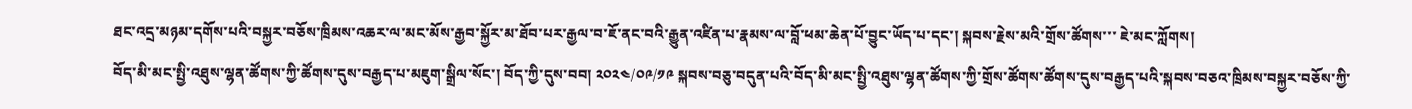ཐང་འདྲ་མཉམ་དགོས་པའི་བསྐྱར་བཅོས་ཁྲིམས་འཆར་ལ་མང་མོས་རྒྱབ་སྐྱོར་མ་ཐོབ་པར་རྒྱལ་བ་ཇོ་ནང་བའི་རྒྱུན་འཛིན་པ་རྣམས་ལ་བློ་ཕམ་ཆེན་པོ་བྱུང་ཡོད་པ་དང་། སྐབས་རྗེས་མའི་གྲོས་ཚོགས་་་ ཇེ་མང་ཀློགས།
བོད་མི་མང་སྤྱི་འཐུས་ལྷན་ཚོགས་ཀྱི་ཚོགས་དུས་བརྒྱད་པ་མཇུག་སྒྲིལ་སོང་། བོད་ཀྱི་དུས་བབ། ༢༠༢༤/༠༩/༡༩ སྐབས་བཅུ་བདུན་པའི་བོད་མི་མང་སྤྱི་འཐུས་ལྷན་ཚོགས་ཀྱི་གྲོས་ཚོགས་ཚོགས་དུས་བརྒྱད་པའི་སྐབས་བཅའ་ཁྲིམས་བསྐྱར་བཅོས་ཀྱི་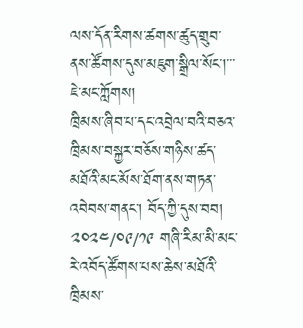ལས་དོན་རིགས་ཚགས་ཚུད་གྲུབ་ནས་ཚོགས་དུས་མཇུག་སྒྲིལ་སོང་།་་་ ཇེ་མང་ཀློགས།
ཁྲིམས་ཞིབ་པ་དང་འབྲེལ་བའི་བཅའ་ཁྲིམས་བསྐྱར་བཅོས་གཉིས་ཚད་མཐོའི་མང་མོས་ཐོག་ནས་གཏན་འབེབས་གནང་། བོད་ཀྱི་དུས་བབ། ༢༠༢༤/༠༩/༡༩ གཞི་རིམ་མི་མང་རེ་འབོད་ཚོགས་པས་ཆེས་མཐོའི་ཁྲིམས་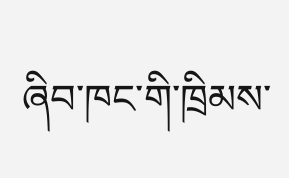ཞིབ་ཁང་གི་ཁྲིམས་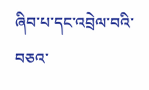ཞིབ་པ་དང་འབྲེལ་བའི་བཅའ་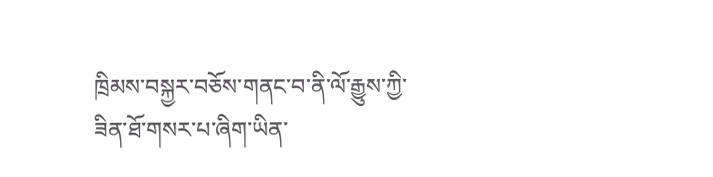ཁྲིམས་བསྐྱར་བཅོས་གནང་བ་ནི་ལོ་རྒྱུས་ཀྱི་ཟིན་ཐོ་གསར་པ་ཞིག་ཡིན་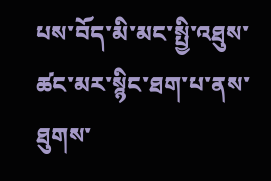པས་བོད་མི་མང་སྤྱི་འཐུས་ཚང་མར་སྙིང་ཐག་པ་ནས་ཐུགས་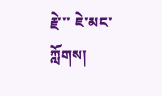རྗེ་་་ ཇེ་མང་ཀློགས།